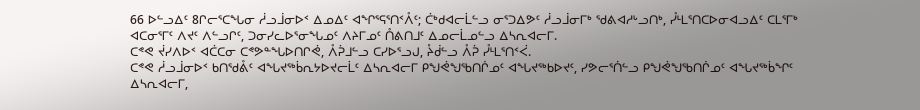66 ᐅᓪᓗᐃᑦ 8ᒋᓕᕐᑕᖓᓂ ᓲᓗᒨᓂᐅᑉ ᐃᓄᐃᑦ ᐊᖏᕐᕋᕐᑎᑉᐰᑦ; ᑖᒃᑯᐊᓕᒫᓪᓗ ᓂᕐᑐᐃᕗᑦ ᓲᓗᒨᓂᒥᒃ ᖁᕕᐊᓱᒡᓗᑎᒃ, ᓮᒻᒪᕐᑎᑕᐅᓂᐊᓗᐃᑦ ᑕᒪᕐᒥᒃ ᐊᑕᓂᕐᒥᑦ ᐱᔪᑦ ᐱᓪᓗᒋᑦ, ᑐᓂᓯᓚᐅᕐᓂᖓᓄᑦ ᐱᔨᒥᓄᑦ ᑍᕕᑎᒧᑦ ᐃᓄᓕᒫᓄᓪᓗ ᐃᓴᕆᐊᓕᒥ.
ᑕᕝᕙ ᔫᓯᐱᐅᑉ ᐊᑖᑕᓂ ᑕᕝᕗᓐᖓᐅᑎᒋᕚ, ᐰᕉᒧᓪᓗ ᑕᓯᐅᕐᓗᒍ, ᔧᑰᓪᓗ ᐰᕉ ᓮᒻᒪᕐᑎᑉᐹ.
ᑕᕝᕙ ᓲᓗᒨᓂᐅᑉ ᑲᑎᖁᕔᑦ ᐊᖓᔪᖅᑳᕆᔭᐅᔪᓕᒫᑦ ᐃᓴᕆᐊᓕᒥ ᑭᖑᕚᖑᖃᑎᒌᓄᑦ ᐊᖓᔪᖅᑲᐅᔪᑦ, ᓯᕗᓕᕐᑏᓪᓗ ᑭᖑᕚᖑᖃᑎᒌᓄᑦ ᐊᖓᔪᖅᑳᖏᑦ ᐃᓴᕆᐊᓕᒥ,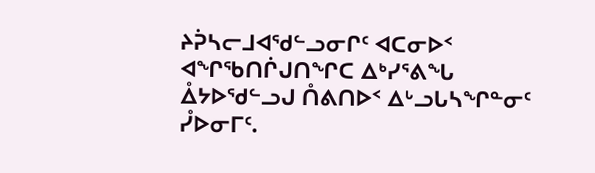ᔨᕉᓴᓕᒧᐊᖁᓪᓗᓂᒋᑦ ᐊᑕᓂᐅᑉ ᐊᖏᖃᑎᒌᒍᑎᖏᑕ ᐃᒃᓯᕐᕕᖓ ᐂᔭᐅᖁᓪᓗᒍ ᑍᕕᑎᐅᑉ ᐃᒡᓗᒐᓴᖏᓐᓂᑦ ᓮᐅᓂᒥᑦ.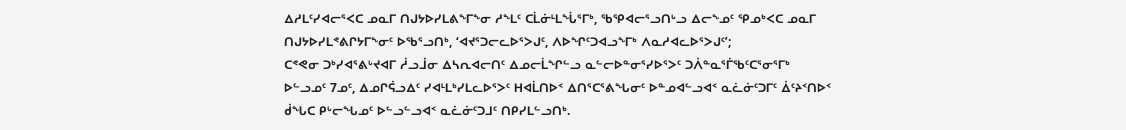ᐃᓱᒪᑦᓯᐊᓕᕐᐸᑕ ᓄᓇᒥ ᑎᒍᔭᐅᓯᒪᕕᖕᒥᖕᓂ ᓱᖕᒪᑦ ᑕᒫᓃᒻᒪᖔᕐᒥᒃ, ᖃᕿᐊᓕᕐᓗᑎᒡᓗ ᐃᓕᖕᓄᑦ ᕿᓄᒃᐸᑕ ᓄᓇᒥ ᑎᒍᔭᐅᓯᒪᕝᕕᒋᔭᒥᖕᓂᑦ ᐅᖃᕐᓗᑎᒃ, ‘ᐊᔪᕐᑐᓕᓚᐅᕐᐳᒍᑦ, ᐱᐅᖏᑦᑐᐊᓗᖕᒥᒃ ᐱᓇᓱᐊᓚᐅᕐᐳᒍᑦ’;
ᑕᕝᕙᓂ ᑐᒃᓯᐊᕐᕕᒡᔪᐊᒥ ᓲᓗᒨᓂ ᐃᓴᕆᐊᓕᑎᑦ ᐃᓄᓕᒫᖏᓪᓗ ᓇᓪᓕᐅᓐᓂᕐᓯᐅᕐᐳᑦ ᑐᐲᓐᓇᕐᒦᖃᑦᑕᕐᓂᕐᒥᒃ ᐅᓪᓗᓄᑦ 7ᓄᑦ, ᐃᓄᒋᕌᓗᐃᑦ ᓯᐊᒻᒪᒃᓯᒪᓚᐅᕐᐳᑦ ᕼᐊᒫᑎᐅᑉ ᐃᑎᕐᑕᕐᕕᖓᓂᑦ ᐅᓐᓄᐊᓪᓗᐊᑉ ᓇᓛᓃᑦᑐᒥᑦ ᐄᑦᔨᑉᑎᐅᑉ ᑰᖓᑕ ᑭᒡᓕᖓᓄᑦ ᐅᓪᓗᓪᓗᐊᑉ ᓇᓛᓃᑦᑐᒧᑦ ᑎᑭᓯᒪᓪᓗᑎᒃ.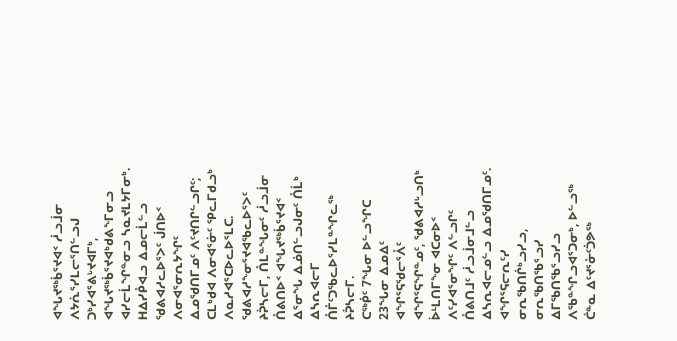ᐊᖓᔪᖅᑳᕐᔪᐊᑉ ᓲᓗᒨᓂ ᐱᔭᕇᕐᓯᒪᓕᕐᑎᓪᓗᒍ ᑐᒃᓯᐊᕐᕕᒡᔪᐊᒥᒃ, ᐊᖓᔪᖅᑳᕐᔪᐊᒃᑯᕕᖕᒥᓂᓗ ᐊᓯᓕᒫᖏᓐᓂᓗ ᓴᓇᔪᒪᔭᒥᓂᒃ.
ᕼᐃᓯᑬᐊᓗ ᐃᓄᓕᒫᓪᓗ ᖁᕕᐊᓱᓚᐅᕐᐳᑦ ᒎᑎᐅᑉ ᐱᓂᐊᕐᓂᕆᔭᖏᑦ ᐃᓄᖁᑎᒥᓄᑦ ᐱᑦᔪᑎᒋᓪᓗᒋᑦ; ᑕᒪᒃᑯᐊ ᐱᓂᐊᕐᓃᑦ ᕿᓚᒥᑯᓗᒃ ᐱᓇᓱᐊᕐᑕᐅᓚᐅᕐᒪᑕ.
ᖁᕕᐊᓱᖕᓂᕐᔪᐊᖃᓚᐅᕐᐳᑦ ᔨᕉᓴᓕᒥ, ᑍᒪᓐᖓᓂᑦ ᓲᓗᒨᓂ ᑍᕕᑎᐅᑉ ᐊᖓᔪᖅᑳᕐᔪᐊᑉ ᐃᕐᓂᖓ ᐃᓅᑎᓪᓗᒍᓂᑦ ᑍᒫᒃ ᐃᓴᕆᐊᓕᒥ ᑍᒤᑦᑐᖃᓚᐅᕐᓯᒪᓐᖏᓚᖅ ᔨᕉᓴᓕᒥ.
ᑕᖅᑮᑦ 7ᖓᓂ ᐅᓪᓗᖏᑕ 23ᖓᓂ ᐃᓄᐃᑦ ᐊᖏᕐᕋᖁᓕᕐᐰᑦ ᐊᖏᕐᕋᖏᓐᓄᑦ, ᖁᕕᐊᓱᒡᓗᑎᒃ ᐆᒻᒪᑎᒥᖕᓂ ᐊᑕᓂᐅᑉ ᐱᑦᓯᐊᕐᓂᖏᑦ ᐱᓪᓗᒋᑦ ᑍᕕᑎᒧᑦ ᓲᓗᒨᓂᒧᓪᓗ ᐃᓴᕆᐊᓕᓄᓪᓗ ᐃᓄᖁᑎᒥᓄᑦ.
ᐊᖏᕐᕋᓕᕆᑦᓯ ᓂᕆᖃᑎᒌᒃᓗᓯᓗ, ᓂᕆᖃᑎᖃᕐᓗᓯ ᐃᒥᖃᑎᖃᕐᓗᓯᓗ ᐱᖃᓐᖏᓗᐊᕐᑐᓂᒃ, ᐅᓪᓗᖅ ᑖᓐᓇ ᐃᑦᔪᕐᓁᑦᑑᕗᖅ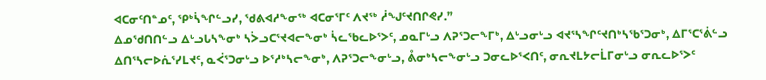ᐊᑕᓂᑦᑎᓐᓄᑦ, ᕿᒃᓵᖏᓪᓗᓯ, ᖁᕕᐊᓱᖕᓂᖅ ᐊᑕᓂᕐᒥᑦ ᐱᔪᖅ ᓲᖑᑦᔪᑎᒋᕙᓯ.”
ᐃᓄᖁᑎᑎᓪᓗ ᐃᒡᓗᒐᓴᖕᓂᒃ ᓴᐴᓗᑕᕐᔪᐊᓕᖕᓂᒃ ᓵᓚᖃᓚᐅᕐᐳᑦ, ᓄᓇᒥᒡᓗ ᐱᕈᕐᑐᓕᖕᒥᒃ, ᐃᒡᓗᓂᒡᓗ ᐊᔪᕐᓴᖏᑦᔪᑎᒃᓴᖃᕐᑐᓂᒃ, ᐃᒥᕐᑕᕐᕖᓪᓗ ᐃᑎᕐᓴᓕᐅᕇᕐᓯᒪᔪᑦ, ᓇᐹᕐᑐᓂᒡᓗ ᐅᕐᓱᒃᓴᓕᖕᓂᒃ, ᐱᕈᕐᑐᓕᖕᓂᒡᓗ, ᕔᓂᒃᓴᓕᖕᓂᒡᓗ ᑐᓂᓚᐅᕐᐸᑎᑦ, ᓂᕆᔪᒪᔭᓕᒫᒥᓂᒡᓗ ᓂᕆᓚᐅᕐᐳᑦ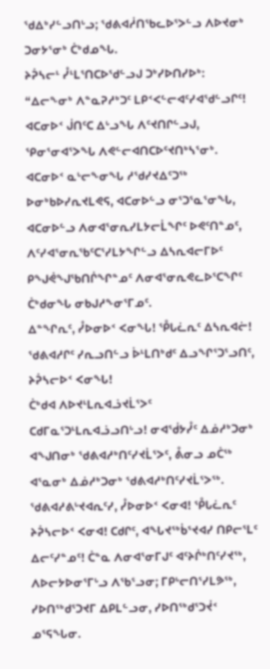ᖁᐃᒃᓯᓪᓗᑎᒡᓗ; ᖁᕕᐊᓲᑎᖃᓚᐅᕐᐳᓪᓗ ᐱᐅᔪᓂᒃ ᑐᓂᔭᕐᓂᒃ ᑖᒃᑯᓄᖓ.
ᔨᕉᓴᓕᒻ ᓮᒻᒪᕐᑎᑕᐅᖁᓪᓗᒍ ᑐᒃᓯᐅᑎᓯᐅᒃ: “ᐃᓕᖕᓂᒃ ᐱᓐᓇᕈᓱᒃᑐᑦ ᒪᑭᑉᐸᓪᓕᐊᑦᓯᐊᖁᓪᓗᒋᑦ!
ᐊᑕᓂᐅᑉ ᒎᑎᑦᑕ ᐃᒡᓗᖓ ᐱᑦᔪᑎᒋᓪᓗᒍ, ᕿᓂᕐᓂᐊᕐᐳᖓ ᐱᕙᓪᓕᐊᑎᑕᐅᑦᔪᑎᒃᓴᕐᓂᒃ.
ᐊᑕᓂᐅᑉ ᓇᒡᓕᖕᓂᖓ ᓱᖁᓯᔪᐃᑦᑐᖅ ᐅᓂᒃᑲᐅᓯᕆᔪᒪᕙᕋ, ᐊᑕᓂᐅᓪᓗ ᓂᕐᑐᕐᓇᕐᓂᖓ, ᐊᑕᓂᐅᓪᓗ ᐱᓂᐊᕐᓂᕆᓯᒪᔭᓕᒫᖏᑦ ᐅᕙᑦᑎᓐᓄᑦ, ᐱᑦᓯᐊᕐᓂᕆᖃᑦᑕᕐᓯᒪᔭᖏᓪᓗ ᐃᓴᕆᐊᓕᒥᐅᑦ ᑭᖑᕚᖑᖃᑎᒌᖏᓐᓄᑦ ᐱᓂᐊᕐᓂᕆᕙᓚᐅᕐᑕᖏᑦ ᑖᒃᑯᓂᖓ ᓂᑲᒍᓱᖕᓂᕐᒥᓄᑦ.
ᐃᓐᖏᕆᑦ, ᓮᐅᓂᐅᑉ ᐸᓂᖓ! ᕾᒐᓛᕆᑦ ᐃᓴᕆᐊᓖ! ᖁᕕᐊᓱᒋᑦ ᓯᕆᓗᑎᓪᓗ ᐆᒻᒪᑎᒃᑯᑦ ᐃᓗᖏᕐᑐᕐᓗᑎᑦ, ᔨᕉᓴᓕᐅᑉ ᐸᓂᖓ!
ᑖᒃᑯᐊ ᐱᐅᔪᒻᒪᕆᐊᓘᔪᒫᕐᐳᑦ ᑕᑯᒥᓇᕐᑐᒻᒪᕆᐊᓘᓗᑎᒡᓗ! ᓂᐊᖂᔭᓮᑦ ᐃᓅᓱᒃᑐᓂᒃ ᐊᖑᑎᓂᒃ ᖁᕕᐊᓱᒃᑎᑦᓯᔪᒫᕐᐳᑦ, ᕔᓂᓗ ᓄᑖᖅ ᐊᕐᓇᓂᒃ ᐃᓅᓱᒃᑐᓂᒃ ᖁᕕᐊᓱᒃᑎᑦᓯᔪᒫᕐᐳᖅ.
ᖁᕕᐊᓱᕕᒡᔪᐊᕆᑦᓯ, ᓮᐅᓂᐅᑉ ᐸᓂᐊ! ᕾᒐᓛᕆᑦ ᔨᕉᓴᓕᐅᑉ ᐸᓂᐊ! ᑕᑯᒋᑦ, ᐊᖓᔪᖅᑳᕐᔪᐊᓯ ᑎᑭᓕᕐᒪᑦ ᐃᓕᑦᓯᓐᓄᑦ! ᑖᓐᓇ ᐱᓂᐊᕐᓂᒥᒍᑦ ᐊᑦᔨᒌᒃᑎᑦᓯᔪᖅ, ᐱᐅᓕᔭᐅᓂᕐᒥᒡᓗ ᐱᖃᕐᓗᓂ; ᒥᑭᒡᓕᑎᕐᓯᒪᕗᖅ, ᓯᐅᑎᖅᑯᕐᑐᔪᒥ ᐃᑭᒪᓪᓗᓂ, ᓯᐅᑎᖅᑯᕐᑐᔫᑉ ᓄᕐᕋᖓᓂ.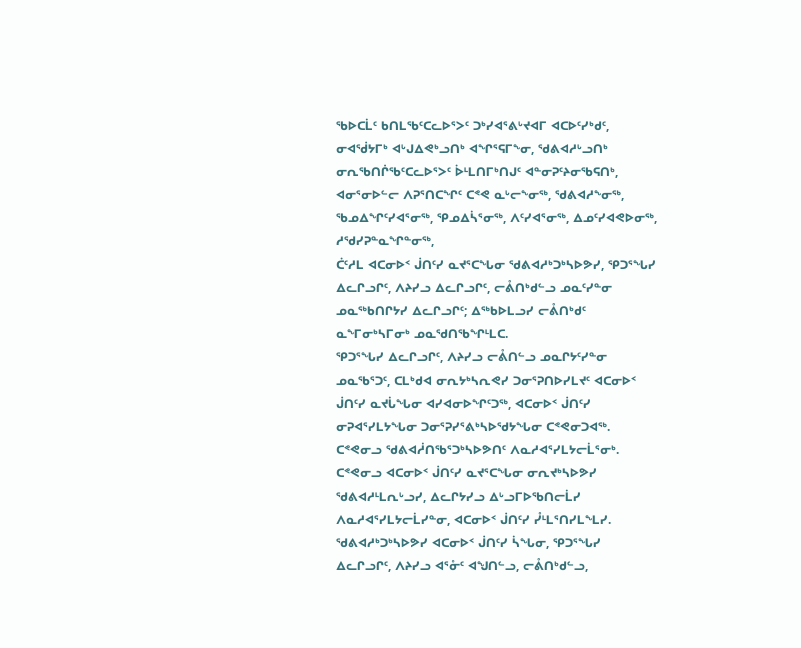ᖃᐅᑕᒫᑦ ᑲᑎᒪᖃᑦᑕᓚᐅᕐᐳᑦ ᑐᒃᓯᐊᕐᕕᒡᔪᐊᒥ ᐊᑕᐅᑦᓯᒃᑯᑦ, ᓂᐊᖂᔭᒥᒃ ᐊᒡᒍᐃᕙᒃᓗᑎᒃ ᐊᖏᕐᕋᒥᖕᓂ, ᖁᕕᐊᓱᒡᓗᑎᒃ ᓂᕆᖃᑎᒌᖃᑦᑕᓚᐅᕐᐳᑦ ᐆᒻᒪᑎᒥᒃᑎᒍᑦ ᐊᓐᓂᕈᑦᔨᓂᖃᕋᑎᒃ,
ᐊᓂᕐᓂᐅᓪᓕ ᐱᕈᕐᑎᑕᖏᑦ ᑕᕝᕙ ᓇᒡᓕᖕᓂᖅ, ᖁᕕᐊᓱᖕᓂᖅ, ᖃᓄᐃᖏᑦᓯᐊᕐᓂᖅ, ᕿᓄᐃᓵᕐᓂᖅ, ᐱᑦᓯᐊᕐᓂᖅ, ᐃᓄᑦᓯᐊᕙᐅᓂᖅ, ᓱᖁᓯᕈᓐᓇᖏᓐᓂᖅ,
ᑖᑦᓱᒪ ᐊᑕᓂᐅᑉ ᒎᑎᑦᓯ ᓇᔪᕐᑕᖓᓂ ᖁᕕᐊᓱᒃᑐᒃᓴᐅᕗᓯ, ᕿᑐᕐᖓᓯ ᐃᓚᒋᓗᒋᑦ, ᐱᔨᓯᓗ ᐃᓚᒋᓗᒋᑦ, ᓕᕔᑎᒃᑯᓪᓗ ᓄᓇᑦᓯᓐᓂ ᓄᓇᖅᑲᑎᒋᔭᓯ ᐃᓚᒋᓗᒋᑦ; ᐃᖅᑲᐅᒪᓗᓯ ᓕᕔᑎᒃᑯᑦ ᓇᖕᒥᓂᒃᓴᒥᓂᒃ ᓄᓇᖁᑎᖃᖏᒻᒪᑕ.
ᕿᑐᕐᖓᓯ ᐃᓚᒋᓗᒋᑦ, ᐱᔨᓯᓗ ᓕᕔᑎᓪᓗ ᓄᓇᒋᔭᑦᓯᓐᓂ ᓄᓇᖃᕐᑐᑦ, ᑕᒪᒃᑯᐊ ᓂᕆᔭᒃᓴᕆᕙᓯ ᑐᓂᕐᕈᑎᐅᓯᒪᔪᑦ ᐊᑕᓂᐅᑉ ᒎᑎᑦᓯ ᓇᔪᒑᖓᓂ ᐊᓯᐊᓂᐅᖏᑦᑐᖅ, ᐊᑕᓂᐅᑉ ᒎᑎᑦᓯ ᓂᕈᐊᕐᓯᒪᔭᖓᓂ ᑐᓂᕐᕈᓯᕐᕕᒃᓴᐅᖁᔭᖓᓂ ᑕᕝᕙᓂᑐᐊᖅ. ᑕᕝᕙᓂᓗ ᖁᕕᐊᓲᑎᖃᕐᑐᒃᓴᐅᕗᑎᑦ ᐱᓇᓱᐊᕐᓯᒪᔭᓕᒫᕐᓂᒃ.
ᑕᕝᕙᓂᓗ ᐊᑕᓂᐅᑉ ᒎᑎᑦᓯ ᓇᔪᕐᑕᖓᓂ ᓂᕆᔪᒃᓴᐅᕗᓯ ᖁᕕᐊᓱᒻᒪᕆᒡᓗᓯ, ᐃᓚᒋᔭᓯᓗ ᐃᒡᓗᒥᐅᖃᑎᓕᒫᓯ ᐱᓇᓱᐊᕐᓯᒪᔭᓕᒫᓯᓐᓂ, ᐊᑕᓂᐅᑉ ᒎᑎᑦᓯ ᓮᒻᒪᕐᑎᓯᒪᖕᒪᓯ.
ᖁᕕᐊᓱᒃᑐᒃᓴᐅᕗᓯ ᐊᑕᓂᐅᑉ ᒎᑎᑦᓯ ᓵᖓᓂ, ᕿᑐᕐᖓᓯ ᐃᓚᒋᓗᒋᑦ, ᐱᔨᓯᓗ ᐊᕐᓁᑦ ᐊᖑᑎᓪᓗ, ᓕᕔᑎᒃᑯᓪᓗ,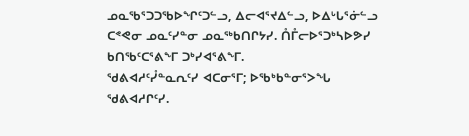ᓄᓇᖃᕐᑐᑐᖃᐅᖏᑦᑐᓪᓗ, ᐃᓕᐊᕐᔪᐃᓪᓗ, ᐅᐃᒡᒐᕐᓃᓪᓗ ᑕᕝᕙᓂ ᓄᓇᑦᓯᓐᓂ ᓄᓇᖅᑲᑎᒋᔭᓯ. ᑍᒤᓕᐅᕐᑐᒃᓴᐅᕗᓯ ᑲᑎᖃᑦᑕᕐᕕᖕᒥ ᑐᒃᓯᐊᕐᕕᖕᒥ.
ᖁᕕᐊᓱᑦᓮᓐᓇᕆᑦᓯ ᐊᑕᓂᕐᒥ; ᐅᖃᒃᑲᓐᓂᕐᐳᖓ ᖁᕕᐊᓱᒋᑦᓯ.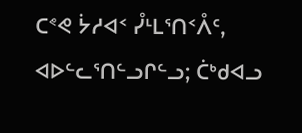ᑕᕝᕙ ᔮᓱᐊᑉ ᓮᒻᒪᕐᑎᑉᐰᑦ, ᐊᐅᓪᓚᕐᑎᓪᓗᒋᓪᓗ; ᑖᒃᑯᐊᓗ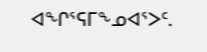ᐊᖏᕐᕋᒥᖕᓄᐊᕐᐳᑦ.